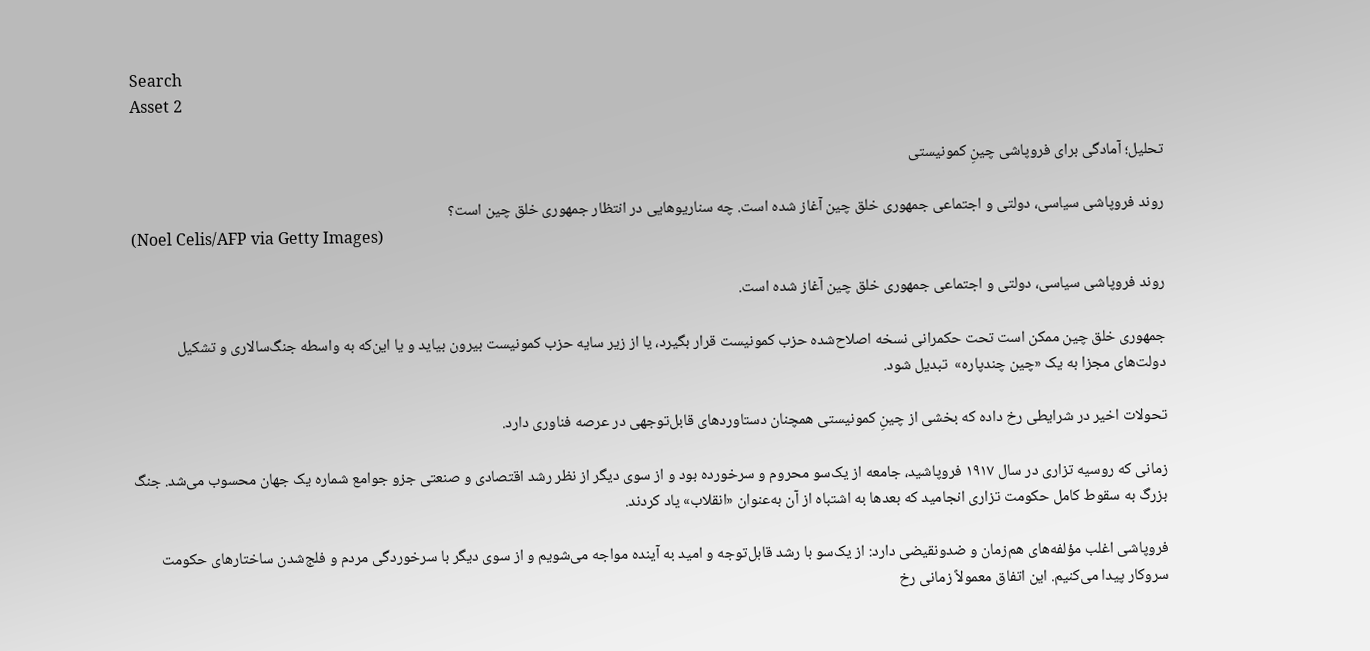Search
Asset 2

تحلیل؛ آمادگی برای فروپاشی چینِ کمونیستی

روند فروپاشی سیاسی، دولتی و اجتماعی جمهوری خلق چین آغاز شده است. چه سناریوهایی در انتظار جمهوری خلق چین است؟
(Noel Celis/AFP via Getty Images)

روند فروپاشی سیاسی، دولتی و اجتماعی جمهوری خلق چین آغاز شده است.

جمهوری خلق چین ممکن است تحت حکمرانی نسخه اصلاح‌شده حزب کمونیست قرار بگیرد، یا از زیر سایه حزب کمونیست بیرون بیاید و یا این‌که به واسطه جنگ‌سالاری و تشکیل دولت‌های مجزا به یک «چین چندپاره»  تبدیل شود.

تحولات اخیر در شرایطی رخ داده که بخشی از چینِ کمونیستی همچنان دستاوردهای قابل‌توجهی در عرصه فناوری دارد.

زمانی که روسیه تزاری در سال ۱۹۱۷ فروپاشید، جامعه از یک‌سو محروم و سرخورده بود و از سوی دیگر از نظر رشد اقتصادی و صنعتی جزو جوامع شماره یک جهان محسوب می‌شد. جنگ بزرگ به سقوط کامل حکومت تزاری انجامید که بعدها به اشتباه از آن به‌عنوان «انقلاب» یاد کردند.

فروپاشی اغلب مؤلفه‌های هم‌زمان و ضدونقیضی دارد: از یک‌سو با رشد قابل‌توجه و امید به آینده مواجه می‌شویم و از سوی دیگر با سرخوردگی مردم و فلج‌شدن ساختارهای حکومت سروکار پیدا می‌کنیم. این اتفاق معمولاً زمانی رخ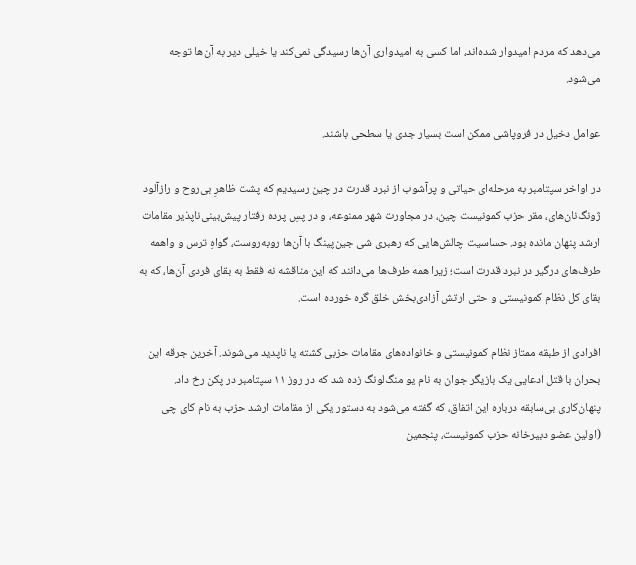می‌دهد که مردم امیدوار شده‌اند، اما کسی به امیدواری آن‌ها رسیدگی نمی‌کند یا خیلی دیر به آن‌ها توجه می‌شود.

عوامل دخیل در فروپاشی ممکن است بسیار جدی یا سطحی باشند.

در اواخر سپتامبر به مرحله‌ای حیاتی و پرآشوب از نبرد قدرت در چین رسیدیم که پشت ظاهرِ بی‌روح و رازآلود ژونگ‌نان‌های، مقر حزب کمونیست چین، در مجاورت شهر ممنوعه، و در پسِ پرده رفتار پیش‌بینی‌ناپذیر مقامات ارشد پنهان مانده بود. حساسیت چالش‌هایی که رهبری شی جین‌پینگ با آن‌ها روبه‌روست، گواهِ ترس و واهمه طرف‌های درگیر در نبرد قدرت است؛ زیرا همه طرف‌ها می‌دانند که این مناقشه نه فقط به بقای فردی آن‌ها، که به بقای کل نظام کمونیستی و حتی ارتش آزادی‌بخش خلق گره خورده است.

افرادی از طبقه ممتاز نظام کمونیستی و خانواده‌های مقامات حزبی کشته یا ناپدید می‌شوند. آخرین جرقه این بحران با قتل ادعایی یک بازیگر جوان به نام یو منگ‌لونگ زده شد که در روز ۱۱ سپتامبر در پکن رخ داد. پنهان‌کاری بی‌سابقه درباره این اتفاق، که گفته می‌شود به دستور یکی از مقامات ارشد حزب به نام کای چی (اولین عضو دبیرخانه حزب کمونیست، پنجمین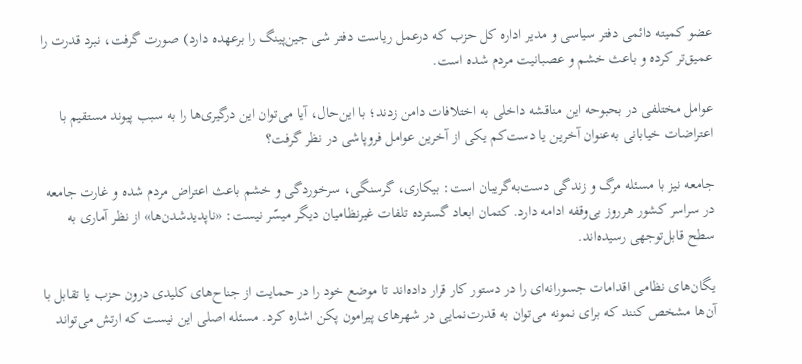عضو کمیته دائمی دفتر سیاسی و مدیر اداره کل حزب که درعمل ریاست دفتر شی جین‌پینگ را برعهده دارد) صورت گرفت، نبرد قدرت را عمیق‌تر کرده و باعث خشم و عصبانیت مردم شده است.

عوامل مختلفی در بحبوحه این مناقشه داخلی به اختلافات دامن زدند؛ با این‌حال، آیا می‌توان این درگیری‌ها را به سبب پیوند مستقیم با اعتراضات خیابانی به‌عنوان آخرین یا دست‌کم یکی از آخرین عوامل فروپاشی در نظر گرفت؟

جامعه نیز با مسئله مرگ و زندگی دست‌به‌گریبان است: بیکاری، گرسنگی، سرخوردگی و خشم باعث اعتراض مردم شده و غارت جامعه در سراسر کشور هرروز بی‌وقفه ادامه دارد. کتمان ابعاد گسترده تلفات غیرنظامیان دیگر میسّر نیست: «ناپدیدشدن‌ها» از نظر آماری به سطح قابل‌توجهی رسیده‌اند.

یگان‌های نظامی اقدامات جسورانه‌ای را در دستور کار قرار داده‌اند تا موضع خود را در حمایت از جناح‌های کلیدی درون حزب یا تقابل با آن‌ها مشخص کنند که برای نمونه می‌توان به قدرت‌نمایی در شهرهای پیرامون پکن اشاره کرد. مسئله اصلی این نیست که ارتش می‌تواند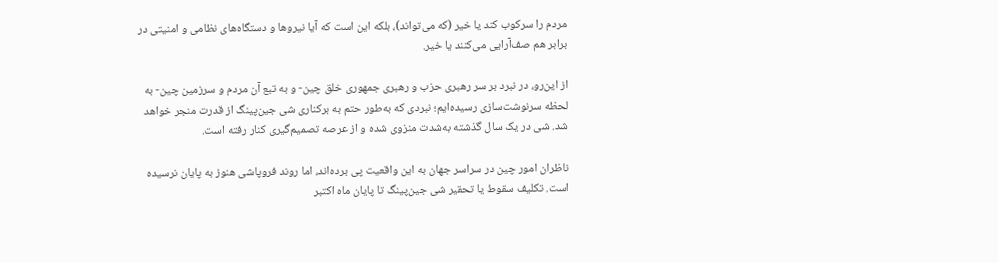مردم را سرکوب کند یا خیر (که می‌تواند)، بلکه این است که آیا نیروها و دستگاه‌های نظامی و امنیتی در برابر هم صف‌آرایی می‌کنند یا خیر.

از این‌رو، در نبرد بر سر رهبری حزب و رهبری جمهوری خلق چین- و به تبع آن مردم و سرزمین چین- به لحظه سرنوشت‌سازی رسیده‌ایم؛ نبردی که به‌طور حتم به برکناری شی جین‌پینگ از قدرت منجر خواهد شد. شی در یک سال گذشته به‌شدت منزوی شده و از عرصه تصمیم‌گیری کنار رفته است.

ناظران امور چین در سراسر جهان به این واقعیت پی برده‌اند، اما روند فروپاشی هنوز به پایان نرسیده است. تکلیف سقوط یا تحقیر شی جین‌پینگ تا پایان ماه اکتبر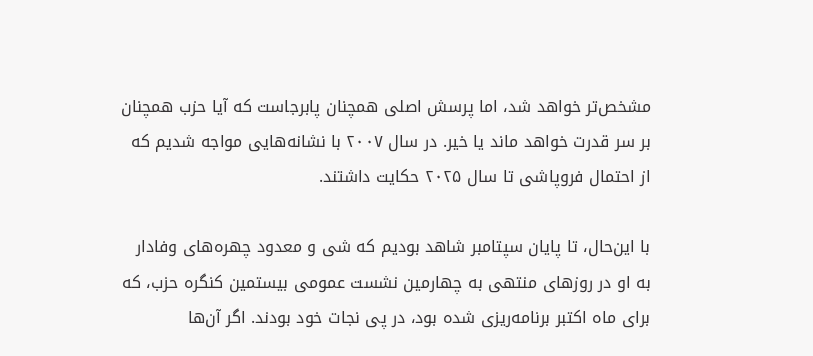مشخص‌‌تر خواهد شد، اما پرسش اصلی همچنان پابرجاست که آیا حزب همچنان بر سر قدرت خواهد ماند یا خیر. در سال ۲۰۰۷ با نشانه‌هایی مواجه شدیم که از احتمال فروپاشی تا سال ۲۰۲۵ حکایت داشتند.

با این‌حال، تا پایان سپتامبر شاهد بودیم که شی و معدود چهره‌های وفادار به او در روزهای منتهی به چهارمین نشست عمومی بیستمین کنگره حزب، که برای ماه اکتبر برنامه‌ریزی شده بود، در پی نجات خود بودند. اگر آن‌ها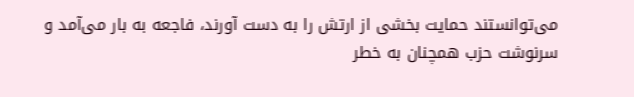می‌توانستند حمایت بخشی از ارتش را به دست آورند، فاجعه به بار می‌آمد و سرنوشت حزب همچنان به خطر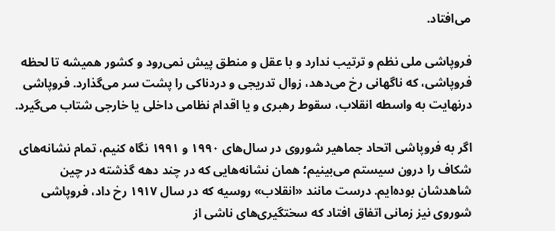می‌افتاد.

فروپاشی ملی نظم و ترتیب ندارد و با عقل و منطق پیش نمی‌رود و کشور همیشه تا لحظه فروپاشی، که ناگهانی رخ می‌دهد، زوال تدریجی و دردناکی را پشت سر می‌گذارد. فروپاشی درنهایت به واسطه انقلاب، سقوط رهبری و یا اقدام نظامی داخلی یا خارجی شتاب می‌گیرد.

اگر به فروپاشی اتحاد جماهیر شوروی در سال‌های ۱۹۹۰ و ۱۹۹۱ نگاه کنیم، تمام نشانه‌های شکاف را درون سیستم می‌بینیم؛ همان نشانه‌هایی که در چند دهه گذشته در چین شاهدشان بوده‌ایم. درست مانند «انقلاب» روسیه که در سال ۱۹۱۷ رخ داد، فروپاشی شوروی نیز زمانی اتفاق افتاد که سختگیری‌های ناشی از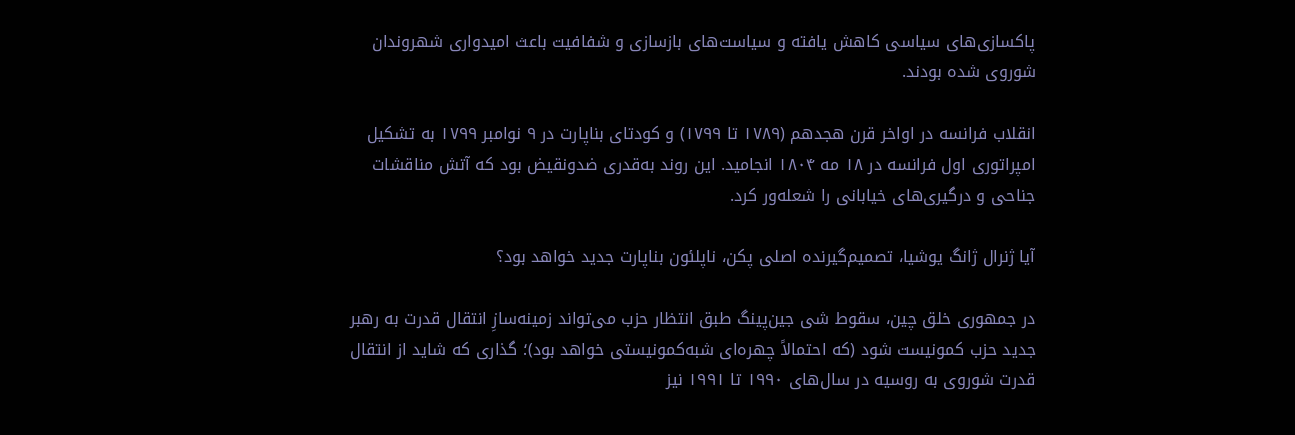پاکسازی‌های سیاسی کاهش یافته و سیاست‌های بازسازی و شفافیت باعث امیدواری شهروندان شوروی شده بودند.

انقلاب فرانسه در اواخر قرن هجدهم (۱۷۸۹ تا ۱۷۹۹) و کودتای بناپارت در ۹ نوامبر ۱۷۹۹ به تشکیل امپراتوری اول فرانسه در ۱۸ مه ۱۸۰۴ انجامید. این روند به‌قدری ضدونقیض بود که آتش مناقشات جناحی و درگیری‌های خیابانی را شعله‌ور کرد.

آیا ژنرال ژانگ یوشیا، تصمیم‌گیرنده اصلی پکن، ناپلئون بناپارت جدید خواهد بود؟

در جمهوری خلق چین، سقوط شی جین‌پینگ طبق انتظار حزب می‌تواند زمینه‌سازِ انتقال قدرت به رهبر جدید حزب کمونیست شود (که احتمالاً چهره‌ای شبه‌کمونیستی خواهد بود)؛ گذاری که شاید از انتقال قدرت شوروی به روسیه در سال‌های ۱۹۹۰ تا ۱۹۹۱ نیز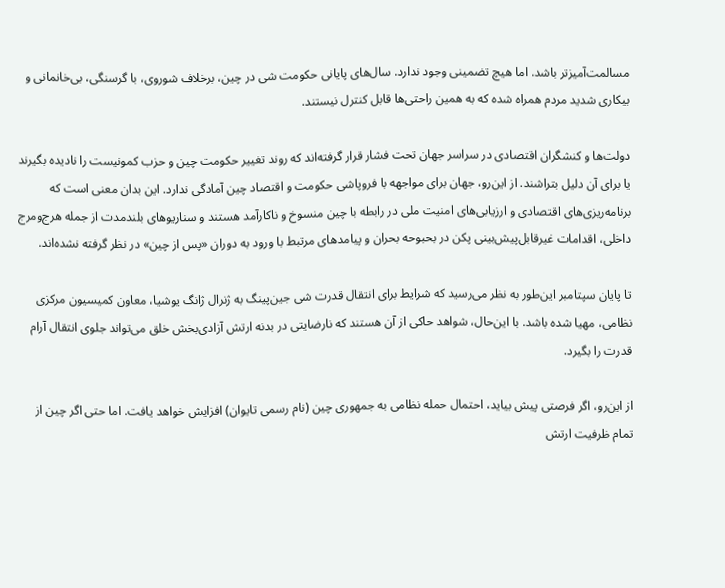مسالمت‌آمیزتر باشد. اما هیچ تضمینی وجود ندارد. سال‌های پایانی حکومت شی در چین، برخلاف شوروی، با گرسنگی، بی‌خانمانی و بیکاری شدید مردم همراه شده که به همین راحتی‌ها قابل کنترل نیستند.

دولت‌ها و کنشگران اقتصادی در سراسر جهان تحت فشار قرار گرفته‌اند که روند تغییر حکومت چین و حزب کمونیست را نادیده بگیرند یا برای آن دلیل بتراشند. از این‌رو، جهان برای مواجهه با فروپاشی حکومت و اقتصاد چین آمادگی ندارد. این بدان معنی است که برنامه‌ریزی‌های اقتصادی و ارزیابی‌های امنیت ملی در رابطه با چین منسوخ و ناکارآمد هستند و سناریوهای بلندمدت از جمله هرج‌ومرج داخلی، اقدامات غیرقابل‌پیش‌بینی پکن در بحبوحه بحران و پیامدهای مرتبط با ورود به دوران «پس از چین» در نظر گرفته نشده‌اند.

تا پایان سپتامبر این‌طور به نظر می‌رسید که شرایط برای انتقال قدرت شی جین‌پینگ به ژنرال ژانگ یوشیا، معاون کمیسیون مرکزی نظامی، مهیا شده باشد. با این‌حال، شواهد حاکی از آن هستند که نارضایتی در بدنه ارتش آزادی‌بخش خلق می‌تواند جلوی انتقال آرام قدرت را بگیرد.

از این‌رو، اگر فرصتی پیش بیاید، احتمال حمله نظامی به جمهوری چین (نام رسمی تایوان) افزایش خواهد یافت. اما حتی اگر چین از تمام ظرفیت ارتش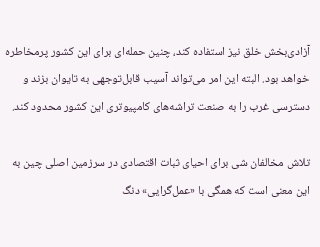آزادی‌بخش خلق نیز استفاده کند، چنین حمله‌ای برای این کشور پرمخاطره خواهد بود. البته این امر می‌تواند آسیب قابل‌توجهی به تایوان بزند و دسترسی غرب را به صنعت تراشه‌های کامپیوتری این کشور محدود کند.

تلاش مخالفان شی برای احیای ثبات اقتصادی در سرزمین اصلی چین به این معنی است که همگی با «عمل‌گرایی» دنگ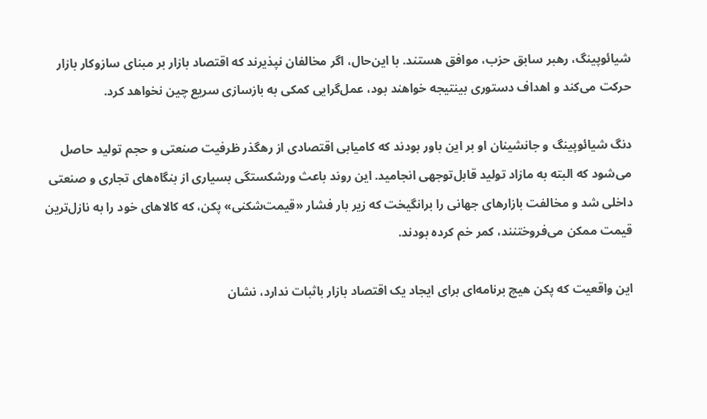شیائوپینگ، رهبر سابق حزب، موافق هستند. با این‌حال، اگر مخالفان نپذیرند که اقتصاد بازار بر مبنای سازوکار بازار حرکت می‌کند و اهداف دستوری بینتیجه خواهند بود، عمل‌گرایی کمکی به بازسازی سریع چین نخواهد کرد.

دنگ شیائوپینگ و جانشینان او بر این باور بودند که کامیابی اقتصادی از رهگذر ظرفیت صنعتی و حجم تولید حاصل می‌شود که البته به مازاد تولید قابل‌توجهی انجامید. این روند باعث ورشکستگی بسیاری از بنگاه‌های تجاری و صنعتی داخلی شد و مخالفت بازارهای جهانی را برانگیخت که زیر بار فشار «قیمت‌شکنی» پکن، که کالاهای خود را به نازل‌ترین قیمت ممکن می‌فروختنند، کمر خم کرده بودند.

این واقعیت که پکن هیچ برنامه‌ای برای ایجاد یک اقتصاد بازار باثبات ندارد، نشان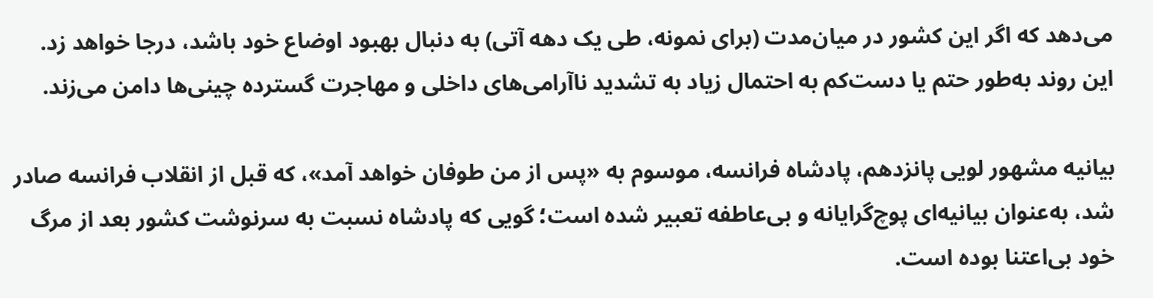می‌دهد که اگر این کشور در میان‌مدت (برای نمونه، طی یک دهه آتی) به دنبال بهبود اوضاع خود باشد، درجا خواهد زد. این روند به‌طور حتم یا دست‌کم به احتمال زیاد به تشدید ناآرامی‌های داخلی و مهاجرت گسترده چینی‌ها دامن می‌زند.

بیانیه مشهور لویی پانزدهم، پادشاه فرانسه، موسوم به «پس از من طوفان خواهد آمد»، که قبل از انقلاب فرانسه صادر شد، به‌عنوان بیانیه‌ای پوچ‌گرایانه و بی‌عاطفه تعبیر شده است؛ گویی که پادشاه نسبت به سرنوشت کشور بعد از مرگ خود بی‌اعتنا بوده است.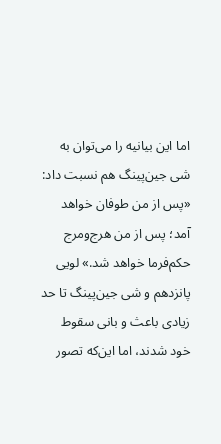اما این بیانیه را می‌توان به شی جین‌پینگ هم نسبت داد: «پس از من طوفان خواهد آمد؛ پس از من هرج‌و‌مرج حکم‌فرما خواهد شد.» لویی پانزدهم و شی جین‌پینگ تا حد زیادی باعث و بانی سقوط خود شدند، اما این‌که تصور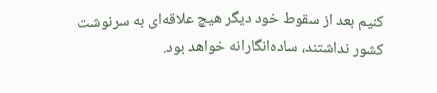کنیم بعد از سقوط خود دیگر هیچ علاقه‌ای به سرنوشت کشور نداشتند، ساده‌انگارانه خواهد بود.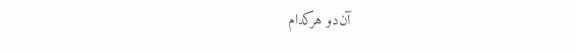آن‌‌دو هرکدام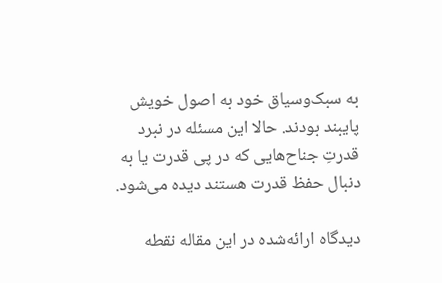به سبک‌و‌سیاق خود به اصول خویش پایبند بودند. حالا این مسئله در نبرد قدرتِ جناح‌هایی که در پی قدرت یا به دنبال حفظ قدرت هستند دیده می‌شود.

دیدگاه ارائه‌شده در این مقاله نقطه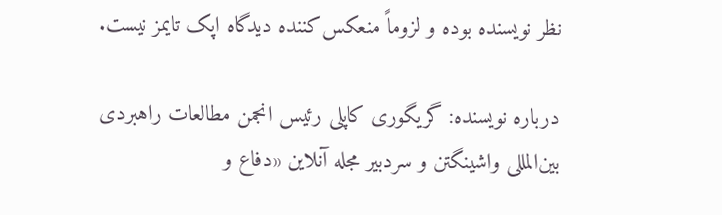نظر نویسنده بوده و لزوماً منعکس‌کننده دیدگاه اپک تایمز نیست.

درباره نویسنده: گریگوری کاپلی رئیس انجمن مطالعات راهبردی بین‌المللی واشینگتن و سردبیر مجله آنلاین «دفاع و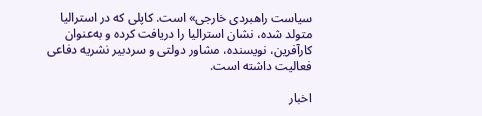سیاست راهبردی خارجی» است. کاپلی که در استرالیا متولد شده، نشان استرالیا را دریافت کرده و به‌عنوان کارآفرین، نویسنده، مشاور دولتی و سردبیر نشریه دفاعی فعالیت داشته است.

اخبار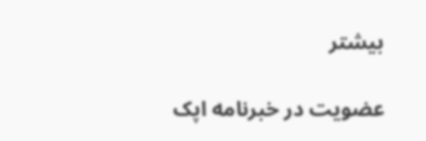بیشتر

عضویت در خبرنامه اپک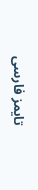تایمز فارسی